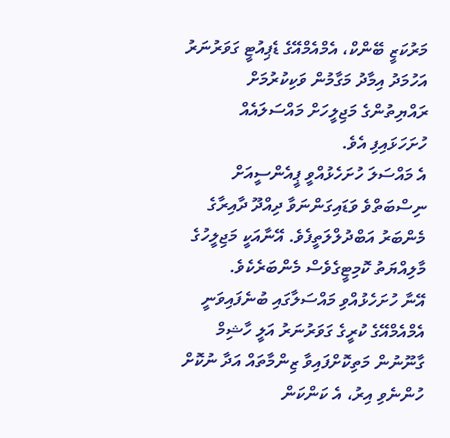މަރުކަޒީ ބޭންކް، އެމްއެމްއޭގެ ޑެޕިއުޓީ ގަވަރުނަރު އަހުމަދު އިމާދު މަގާމުން ވަކިކުރުމަށް ރައްޔިތުންގެ މަޖިލީހަށް މައްސަލައެއް ހުށަހަޅައިފި އެވެ.
އެ މައްސަލަ ހުށަހެޅުއްވީ ޕީއެންސީއަށް ނިސްބަތްވެ ވަޑައިގަންނަވާ ދިއްދޫ ދާއިރާގެ މެންބަރު އަބްދުލްލަތީފެވެ. އޭނާއަކީ މަޖިލީހުގެ މާލިއްޔަތު ކޮމިޓީގެވެސް މެންބަރެކެވެ.
އޭނާ ހުށަހެޅުއްވި މައްސަލާގައި ބުނެފައިވަނީ އެމްއެމްއޭގެ ކުރީގެ ގަވަރުނަރު އަލީ ހާޝިމް ގާނޫނުން މަތިކޮށްފައިވާ ޒިންމާތައް އަދާ ނުކޮށް ހުންނެވި އިރު، އެ ކަންކަން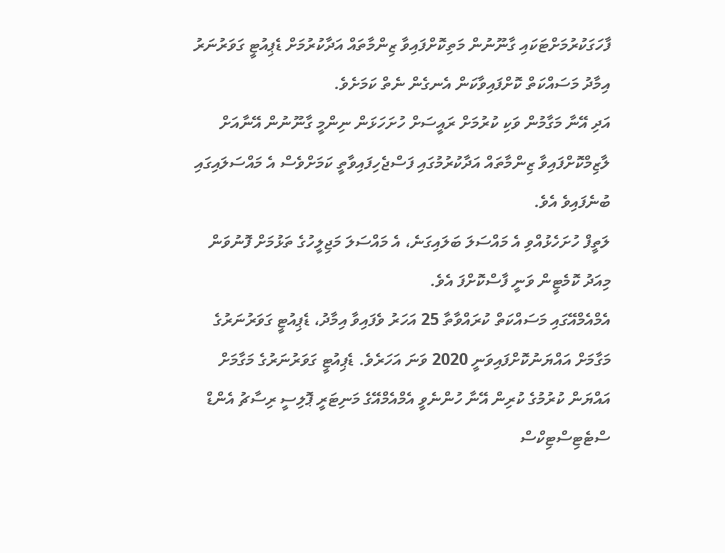ފާހަގަކުރުމަށްޓަކައި ގާނޫނުން މަތިކޮށްފައިވާ ޒިންމާތައް އަދާކުރުމަށް ޑެޕިއުޓީ ގަވަރުނަރު އިމާދު މަސައްކަތް ކޮށްފައިވާކަން އެނގެން ނެތް ކަމަށެވެ.
އަދި އޭނާ މަގާމުން ވަކި ކުރުމަށް ރައީސަށް ހުށަހަޅަން ނިންމީ ގާނޫނުން އޭނާއަށް ލާޒިމްކޮށްފައިވާ ޒިންމާތައް އަދާކުރުމުގައި ފަސްޖެހިފައިވާތީ ކަމަށްވެސް އެ މައްސަލައިގައި ބުނެފައިވެ އެވެ.
ލަތީފް ހުށަހެޅުއްވި އެ މައްސަލަ ބަލައިގަނެ، އެ މައްސަލަ މަޖިލީހުގެ ތަޅުމަށް ފޮނުވަން މިއަދު ކޮމެޓީން ވަނީ ފާސްކޮށްފަ އެވެ.
އެމްއެމްއޭގައި މަސައްކަތް ކުރައްވާތާ 25 އަހަރު ވެފައިވާ އިމާދު، ޑެޕިއުޓީ ގަވަރުނަރުގެ މަގާމަށް އައްޔަނުކޮށްފައިވަނީ 2020 ވަނަ އަހަރެވެ. ޑެޕިއުޓީ ގަވަރުނަރުގެ މަގާމަށް އައްޔަން ކުރުމުގެ ކުރިން އޭނާ ހުންނެވީ އެމްއެމްއޭގެ މަނިޓަރީ ޕޮލިސީ ރިސާޗު އެންޑް ސްޓެޓިސްޓިކްސް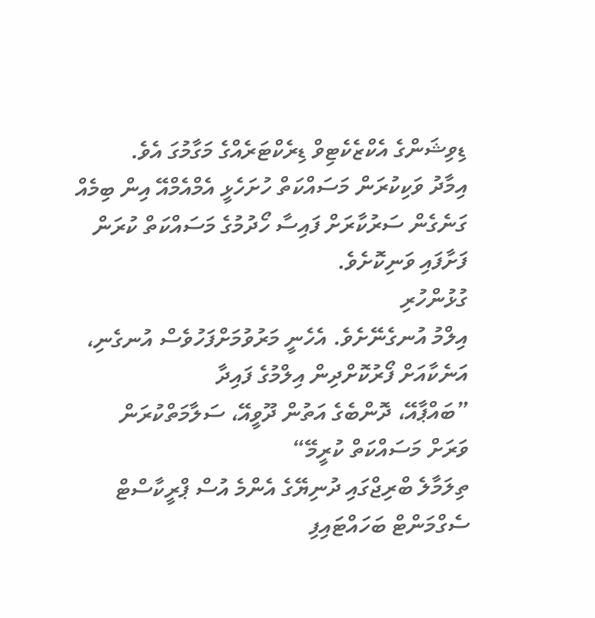ޑިވިޝަންގެ އެކްޒެކެޓިވް ޑިރެކްޓަރެއްގެ މަގާމުގަ އެވެ.
އިމާދު ވަކިކުރަން މަސައްކަތް ހުށަހެޅީ އެމްއެމްއޭ އިން ބިމެއް ގަނެގެން ސަރުކާރަށް ފައިސާ ހޯދުމުގެ މަސައްކަތް ކުރަން ފަށާފައި ވަނިކޮށެވެ.
ގުޅުންހުރި
އިލްމު އުނގެނޭށެވެ. އެހެނީ މަރުވުމަށްފަހުވެސް އުނގެނި، އަނެކާއަށް ފޯރުކޮށްދިން އިލްމުގެ ފައިދާ
”ބައްޕާއޭ، ދޮންބެގެ އަތުން ދޫވީއޭ، ސަލާމަތްކުރަން ވަރަށް މަސައްކަތް ކުރީމޭ“
ތިލަމާލެ ބްރިޖްގައި ދުނިޔޭގެ އެންމެ އުސް ޕްރީކާސްޓް ސެގްމަންޓް ބަހައްޓައިފި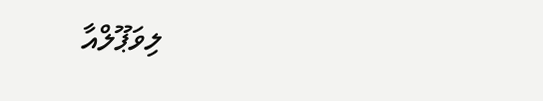ލިވަޕޫލްއާ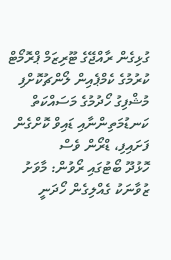ގުޅިގެން ރާއްޖޭގެ ޓޫރިޒަމް ޕްރޮމޯޓް ކުރުމުގެ ކެމްޕެއިން ލޯންޗުކޮށްފި
މުޝްފިގު ހޯދުމުގެ މަސައްކަތް ކަނޑުމަތިންނާއި ޑައިވް ކޮށްގެން ފަށައިފި، ޑްރޯން ވެސް
ހޮޅުދޫ ބޯޓުގައި ރޯވުން: މާވަށު ޒުވާނަކު ގެއްލިގެން ހޯދަނީ